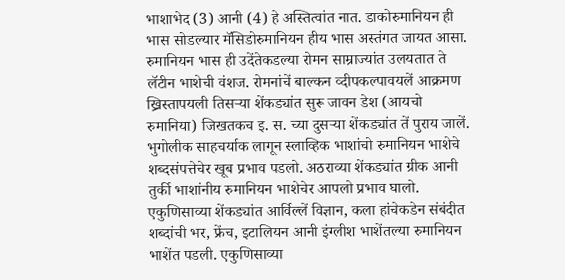भाशाभेद (3) आनी (4) हे अस्तित्वांत नात. डाकोरुमानियन ही भास सोडल्यार मॅसिडोरुमानियन हीय भास अस्तंगत जायत आसा.
रुमानियन भास ही उदेंतेकडल्या रोमन साम्राज्यांत उलयतात ते लॅटीन भाशेची वंशज. रोमनांचें बाल्कन व्दीपकल्पावयलें आक्रमण ख्रिस्तापयली तिसऱ्या शेंकड्यांत सुरू जावन डेश (आयचो रुमानिया) जिखतकच इ. स. च्या दुसऱ्या शेंकड्यांत तें पुराय जालें. भुगोलीक साहचर्याक लागून स्लाव्हिक भाशांचो रुमानियन भाशेचे शब्दसंपत्तेचेर खूब प्रभाव पडलो. अठराव्या शेंकड्यांत ग्रीक आनी तुर्की भाशांनीय रुमानियन भाशेचेर आपलो प्रभाव घालो. एकुणिसाव्या शेंकड्यांत आर्विल्लें विज्ञान, कला हांचेकडेन संबंदीत शब्दांची भर, फ्रेंच, इटालियन आनी इंग्लीश भाशेंतल्या रुमानियन भाशेंत पडली. एकुणिसाव्या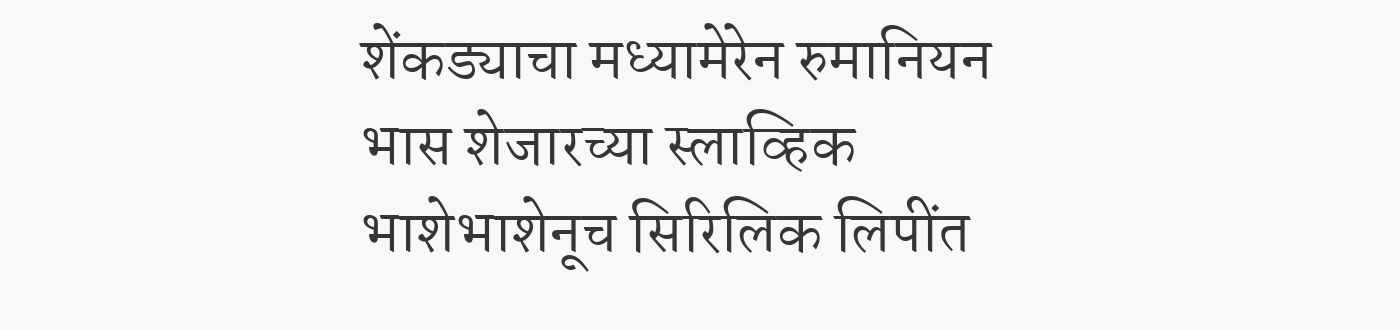शेंकड्याचा मध्यामेरेन रुमानियन भास शेजारच्या स्लाव्हिक भाशेभाशेनूच सिरिलिक लिपींत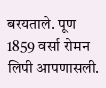बरयताले. पूण 1859 वर्सा रोमन लिपी आपणासली.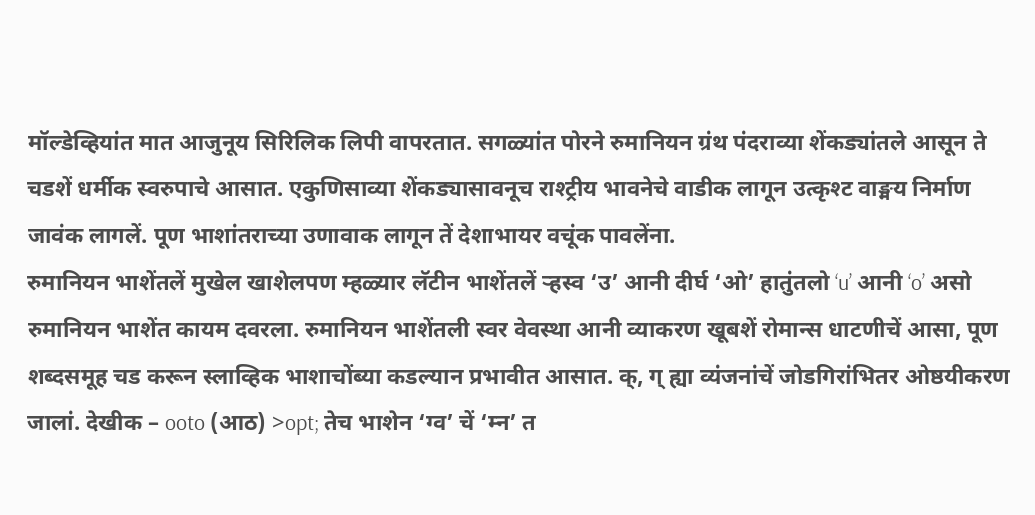मॉल्डेव्हियांत मात आजुनूय सिरिलिक लिपी वापरतात. सगळ्यांत पोरने रुमानियन ग्रंथ पंदराव्या शेंकड्यांतले आसून ते चडशें धर्मीक स्वरुपाचे आसात. एकुणिसाव्या शेंकड्यासावनूच राश्ट्रीय भावनेचे वाडीक लागून उत्कृश्ट वाङ्मय निर्माण जावंक लागलें. पूण भाशांतराच्या उणावाक लागून तें देशाभायर वचूंक पावलेंना.
रुमानियन भाशेंतलें मुखेल खाशेलपण म्हळ्यार लॅटीन भाशेंतलें ऱ्हस्व ‘उ’ आनी दीर्घ ‘ओ’ हातुंतलो ‘u’ आनी ‘o’ असो रुमानियन भाशेंत कायम दवरला. रुमानियन भाशेंतली स्वर वेवस्था आनी व्याकरण खूबशें रोमान्स धाटणीचें आसा, पूण शब्दसमूह चड करून स्लाव्हिक भाशाचोंब्या कडल्यान प्रभावीत आसात. क्, ग् ह्या व्यंजनांचें जोडगिरांभितर ओष्ठयीकरण जालां. देखीक – ooto (आठ) >opt; तेच भाशेन ‘ग्व’ चें ‘म्न’ त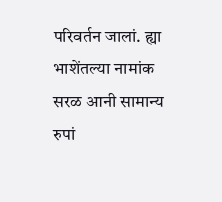परिवर्तन जालां. ह्या भाशेंतल्या नामांक सरळ आनी सामान्य रुपां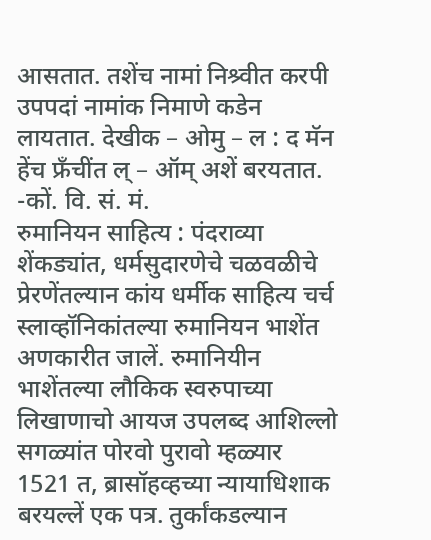आसतात. तशेंच नामां निश्र्वीत करपी उपपदां नामांक निमाणे कडेन लायतात. देखीक – ओमु – ल : द मॅन हेंच फ्रँचींत ल् – ऑम् अशें बरयतात.
-कों. वि. सं. मं.
रुमानियन साहित्य : पंदराव्या शेंकड्यांत, धर्मसुदारणेचे चळवळीचे प्रेरणेंतल्यान कांय धर्मीक साहित्य चर्च स्लाव्हॉनिकांतल्या रुमानियन भाशेंत अणकारीत जालें. रुमानियीन भाशेंतल्या लौकिक स्वरुपाच्या लिखाणाचो आयज उपलब्द आशिल्लो सगळ्यांत पोरवो पुरावो म्हळ्यार 1521 त, ब्रासॉहव्हच्या न्यायाधिशाक बरयल्लें एक पत्र. तुर्कांकडल्यान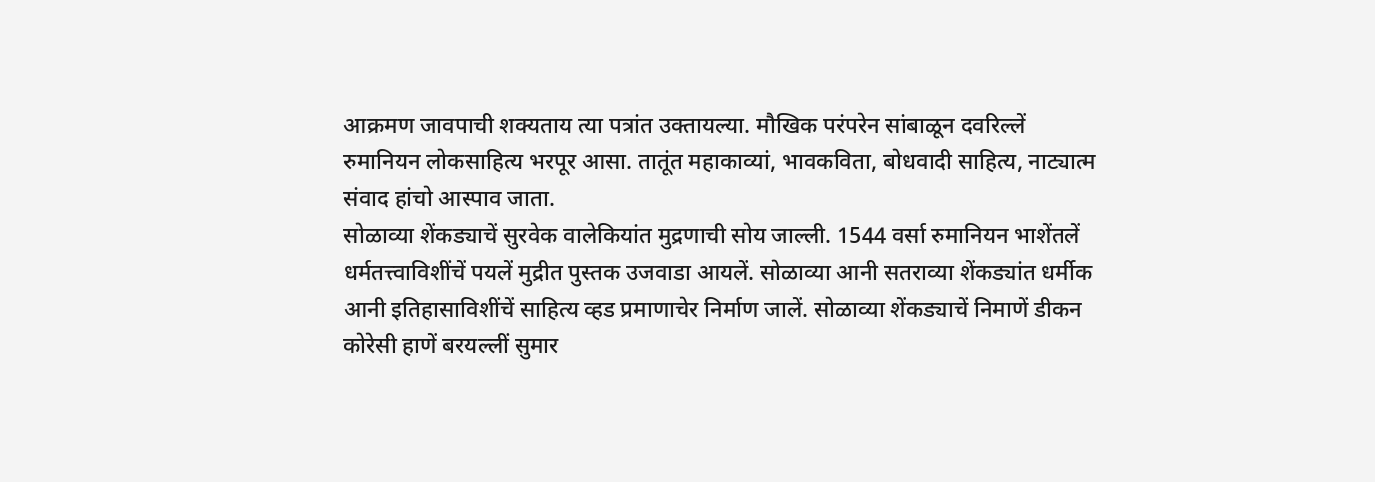आक्रमण जावपाची शक्यताय त्या पत्रांत उक्तायल्या. मौखिक परंपरेन सांबाळून दवरिल्लें रुमानियन लोकसाहित्य भरपूर आसा. तातूंत महाकाव्यां, भावकविता, बोधवादी साहित्य, नाट्यात्म संवाद हांचो आस्पाव जाता.
सोळाव्या शेंकड्याचें सुरवेक वालेकियांत मुद्रणाची सोय जाल्ली. 1544 वर्सा रुमानियन भाशेंतलें धर्मतत्त्वाविशींचें पयलें मुद्रीत पुस्तक उजवाडा आयलें. सोळाव्या आनी सतराव्या शेंकड्यांत धर्मीक आनी इतिहासाविशींचें साहित्य व्हड प्रमाणाचेर निर्माण जालें. सोळाव्या शेंकड्याचें निमाणें डीकन कोरेसी हाणें बरयल्लीं सुमार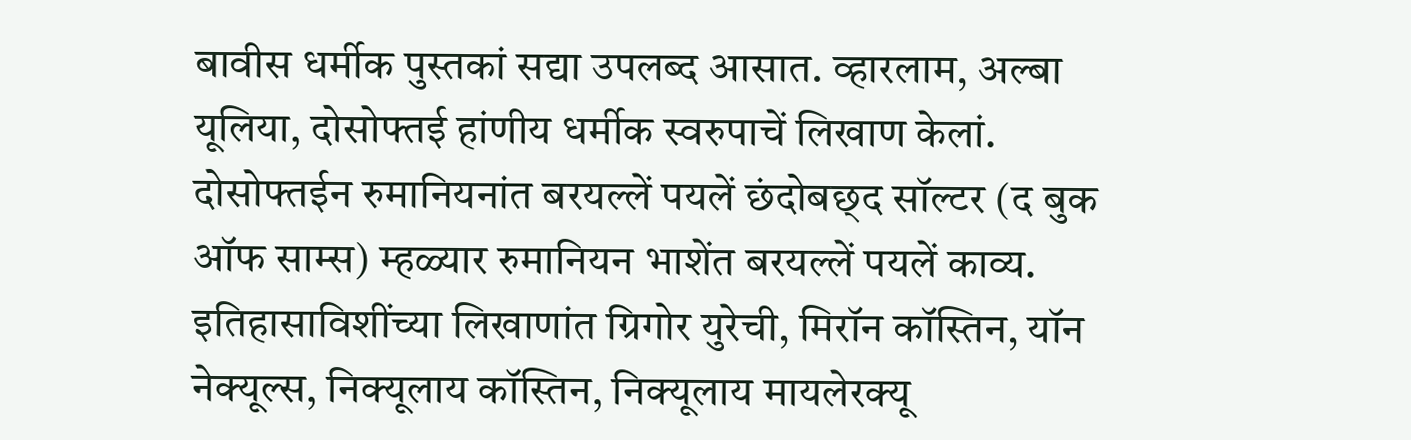बावीस धर्मीक पुस्तकां सद्या उपलब्द आसात. व्हारलाम, अल्बा यूलिया, दोसोफ्तई हांणीय धर्मीक स्वरुपाचें लिखाण केलां. दोसोफ्तईन रुमानियनांत बरयल्लें पयलें छंदोबछ्द सॉल्टर (द बुक ऑफ साम्स) म्हळ्यार रुमानियन भाशेंत बरयल्लें पयलें काव्य. इतिहासाविशींच्या लिखाणांत ग्रिगोर युरेची, मिरॉन कॉस्तिन, यॉन नेक्यूल्स, निक्यूलाय कॉस्तिन, निक्यूलाय मायलेरक्यू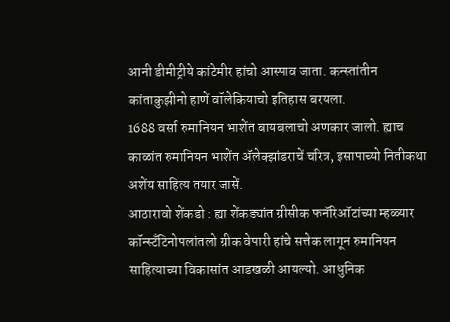आनी डीमीट्रीये कांटेमीर हांचो आस्पाव जाता. कन्स्तांतीन कांताकुझीनो हाणें वॉलेकियाचो इतिहास बरयला.
1688 वर्सा रुमानियन भाशेंत बायबलाचो अणकार जालो. ह्याच काळांत रुमानियन भाशेंत ॲलेक्झांडराचें चरित्र, इसापाच्यो नितीकथा अशेंय साहित्य तयार जासें.
आठारावो शेंकडो : ह्या शेंकड्यांत ग्रीसीक फनॅरिऑटांच्या म्हळ्यार कॉन्स्टँटिनोपलांतलो ग्रीक वेपारी हांचे सत्तेक लागून रुमानियन साहित्याच्या विकासांत आडखळी आयल्यो. आधुनिक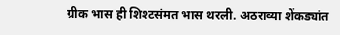ग्रीक भास ही शिश्टसंमत भास थरली. अठराव्या शेंकड्यांत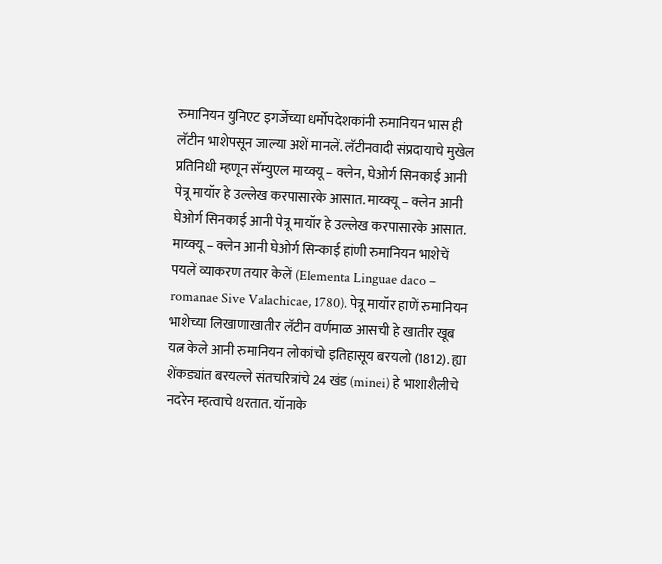रुमानियन युनिएट इगर्जेच्या धर्मोपदेशकांनी रुमानियन भास ही लॅटीन भाशेपसून जाल्या अशें मानलें. लॅटीनवादी संप्रदायाचे मुखेल प्रतिनिधी म्हणून सॅम्युएल माय्क्यू – क्लेन, घेओर्ग सिनकाई आनी पेत्रू मायॉर हे उल्लेख करपासारके आसात. माय्क्यू – क्लेन आनी घेओर्ग सिनकाई आनी पेत्रू मायॉर हे उल्लेख करपासारके आसात. माय्क्यू – क्लेन आनी घेओर्ग सिन्काई हांणी रुमानियन भाशेचें पयलें व्याकरण तयार केलें (Elementa Linguae daco – romanae Sive Valachicae, 1780). पेत्रू मायॉर हाणें रुमानियन भाशेच्या लिखाणाखातीर लॅटीन वर्णमाळ आसची हे खातीर खूब यत्न केले आनी रुमानियन लोकांचो इतिहासूय बरयलो (1812). ह्या शेंकड्यांत बरयल्ले संतचरित्रांचे 24 खंड (minei) हे भाशाशैलीचे नदरेन म्हत्वाचे थरतात. यॉनाके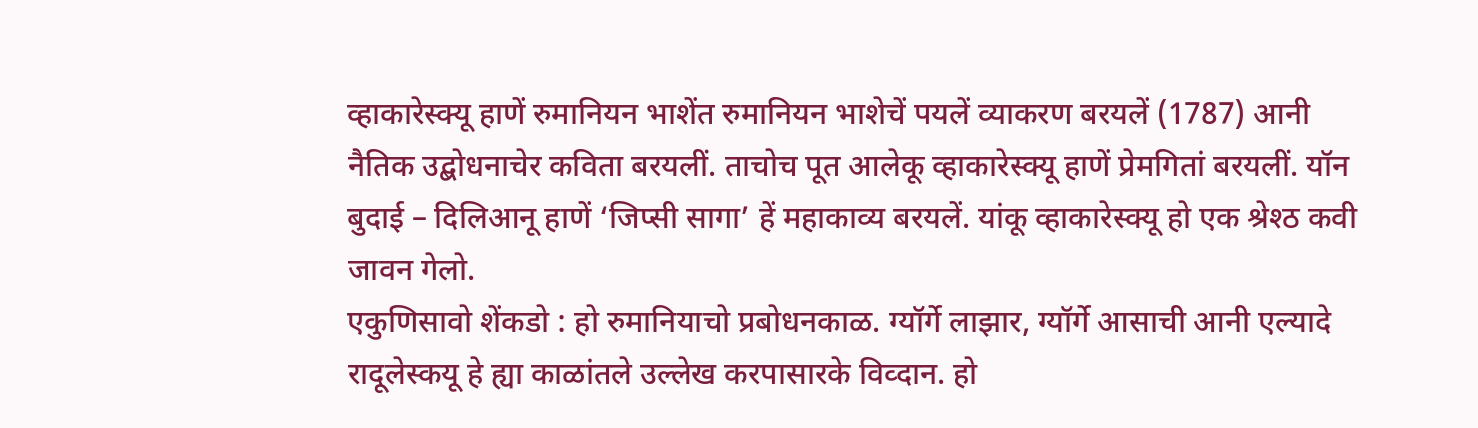व्हाकारेस्क्यू हाणें रुमानियन भाशेंत रुमानियन भाशेचें पयलें व्याकरण बरयलें (1787) आनी नैतिक उद्बोधनाचेर कविता बरयलीं. ताचोच पूत आलेकू व्हाकारेस्क्यू हाणें प्रेमगितां बरयलीं. यॉन बुदाई – दिलिआनू हाणें ‘जिप्सी सागा’ हें महाकाव्य बरयलें. यांकू व्हाकारेस्क्यू हो एक श्रेश्ठ कवी जावन गेलो.
एकुणिसावो शेंकडो : हो रुमानियाचो प्रबोधनकाळ. ग्यॉर्गे लाझार, ग्यॉर्गे आसाची आनी एल्यादे रादूलेस्कयू हे ह्या काळांतले उल्लेख करपासारके विव्दान. हो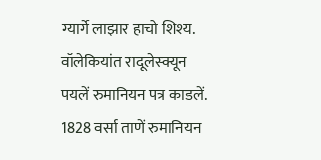ग्यार्गे लाझार हाचो शिश्य. वॉलेकियांत रादूलेस्क्यून पयलें रुमानियन पत्र काडलें. 1828 वर्सा ताणें रुमानियन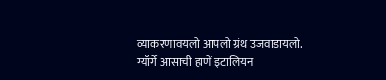व्याकरणावयलो आपलो ग्रंथ उजवाडायलो. ग्यॉर्गे आसाची हाणें इटालियन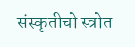संस्कृतीचो स्त्रोत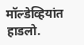मॉल्डेव्हियांत हाडलो.